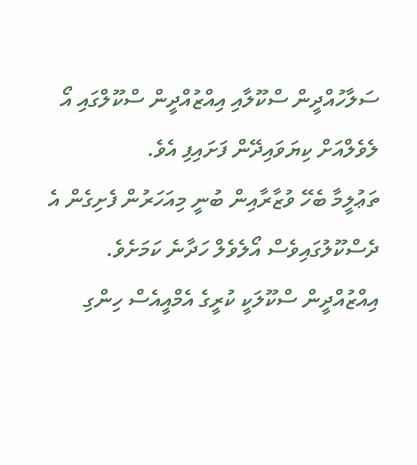ސަލާހުއްދީން ސްކޫލާއި އިއްޒުއްދީން ސްކޫލްގައި އޯ ލެވެލްއަށް ކިޔަވައިދޭން ފަށައިފި އެވެ.
ތަޢުލީމާ ބެހޭ ވުޒާރާއިން ބުނީ މިއަހަރުން ފެށިގެން އެ ދެސްކޫލުގައިވެސް އޯލެވެލް ހަދާނެ ކަމަށެވެ.
އިއްޒުއްދީން ސްކޫލަކީ ކުރީގެ އެމްއީއެސް ހިންގި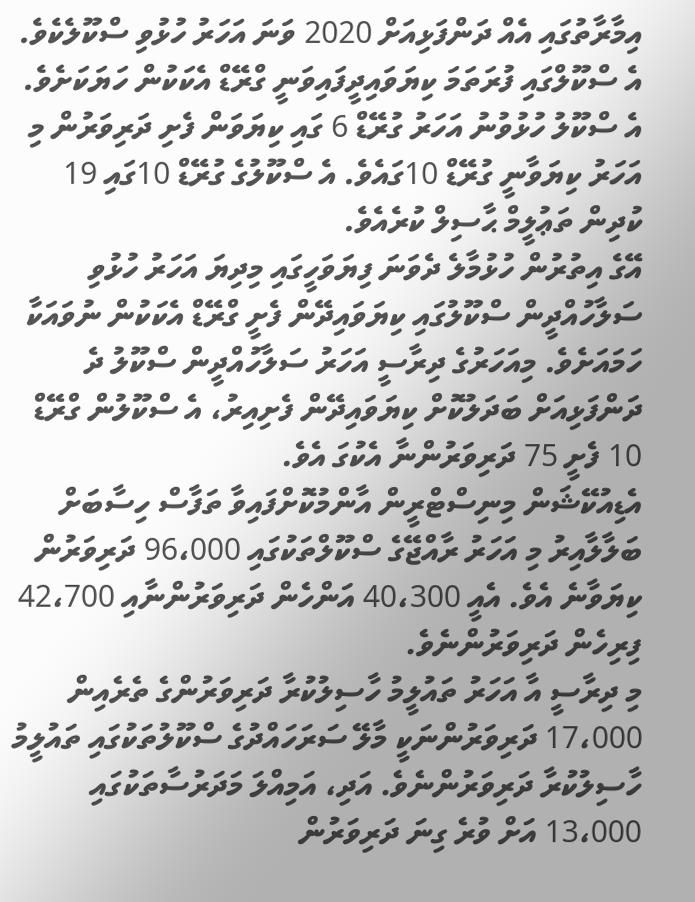އިމާރާތުގައި އެއް ދަންފަޅިއަށް 2020 ވަނަ އަހަރު ހުޅުވި ސްކޫލެކެވެ. އެ ސްކޫލްގައި ފުރަތަމަ ކިޔަވައިދީފައިވަނީ ގްރޭޑް އެކަކުން ހަޔަކަށެވެ.
އެ ސްކޫލު ހުޅުވުނު އަހަރު ގުރޭޑް 6 ގައި ކިޔަވަން ފެށި ދަރިވަރުން މި އަހަރު ކިޔަވާނީ ގުރޭޑް 10ގައެވެ. އެ ސްކޫލުގެ ގުރޭޑް 10ގައި 19 ކުދިން ތަޢުލީމް ޙާސިލް ކުރެއެވެ.
އޭގެ އިތުރުން ހުޅުމާލެ ދެވަނަ ފިޔަވަހީގައި މިދިޔަ އަހަރު ހުޅުވި ސަލާހުއްދީން ސްކޫލުގައި ކިޔަވައިދޭން ފެށީ ގްރޭޑް އެކަކުން ނުވައަކާ ހަމައަށެވެ. މިއަހަރުގެ ދިރާސީ އަހަރު ސަލާހުއްދީން ސްކޫލު ދެ ދަންފަޅިއަށް ބަދަލުކޮށް ކިޔަވައިދޭން ފެށިއިރު، އެ ސްކޫލުން ގްރޭޑް 10 ފެށީ 75 ދަރިވަރުންނާ އެކުގަ އެވެ.
އެޑިއުކޭޝަން މިނިސްޓްރީން އާންމުކޮށްފައިވާ ތަފާސް ހިސާބަށް ބަލާލާއިރު މި އަހަރު ރާއްޖޭގެ ސްކޫލްތަކުގައި 96،000 ދަރިވަރުން ކިޔަވާނެ އެވެ. އެއީ 40،300 އަންހެން ދަރިވަރުންނާއި 42،700 ފިރިހެން ދަރިވަރުންނެވެ.
މި ދިރާސީ އާ އަހަރު ތައުލީމު ހާސިލުކުރާ ދަރިވަރުންގެ ތެރެއިން 17،000 ދަރިވަރުންނަކީ މާލޭ ސަރަހައްދުގެ ސްކޫލުތަކުގައި ތައުލީމު ހާސިލުކުރާ ދަރިވަރުންނެވެ. އަދި، އަމިއްލަ މަދަރުސާތަކުގައި 13،000 އަށް ވުރެ ގިނަ ދަރިވަރުން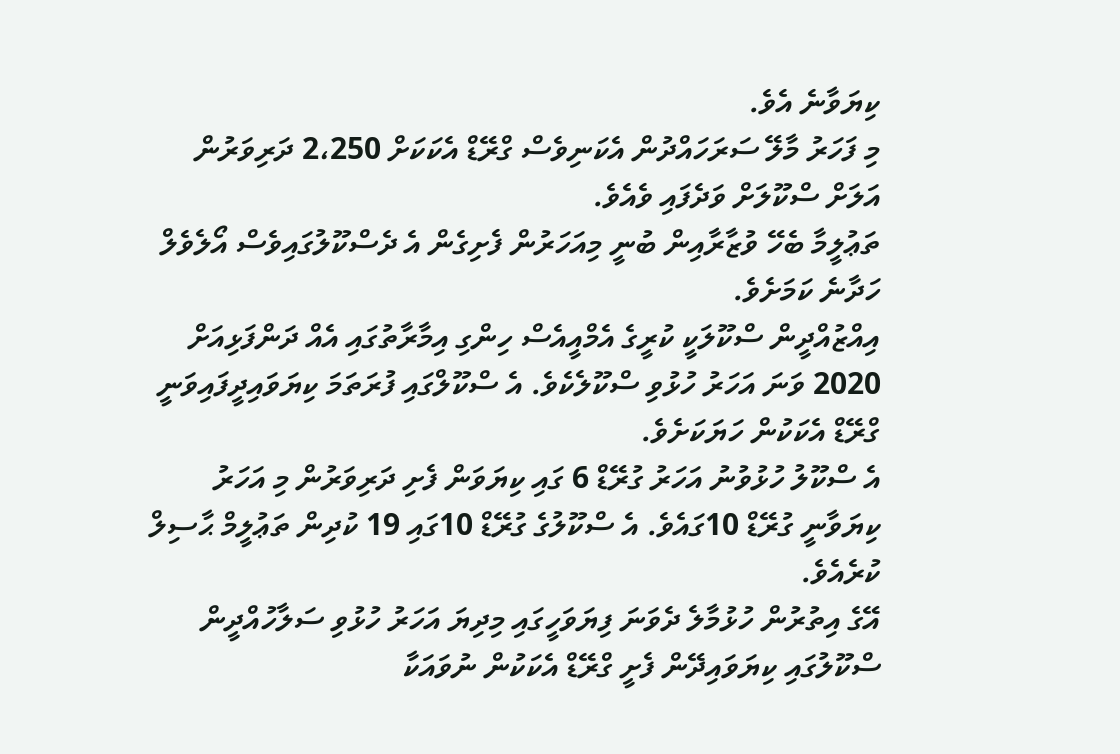ކިޔަވާނެ އެވެ.
މި ފަހަރު މާލޭ ސަރަހައްދުން އެކަނިވެސް ގްރޭޑް އެކަކަށް 2،250 ދަރިވަރުން އަލަށް ސްކޫލަށް ވަދެފައި ވެއެވެ.
ތަޢުލީމާ ބެހޭ ވުޒާރާއިން ބުނީ މިއަހަރުން ފެށިގެން އެ ދެސްކޫލުގައިވެސް އޯލެވެލް ހަދާނެ ކަމަށެވެ.
އިއްޒުއްދީން ސްކޫލަކީ ކުރީގެ އެމްއީއެސް ހިންގި އިމާރާތުގައި އެއް ދަންފަޅިއަށް 2020 ވަނަ އަހަރު ހުޅުވި ސްކޫލެކެވެ. އެ ސްކޫލްގައި ފުރަތަމަ ކިޔަވައިދީފައިވަނީ ގްރޭޑް އެކަކުން ހަޔަކަށެވެ.
އެ ސްކޫލު ހުޅުވުނު އަހަރު ގުރޭޑް 6 ގައި ކިޔަވަން ފެށި ދަރިވަރުން މި އަހަރު ކިޔަވާނީ ގުރޭޑް 10ގައެވެ. އެ ސްކޫލުގެ ގުރޭޑް 10ގައި 19 ކުދިން ތަޢުލީމް ޙާސިލް ކުރެއެވެ.
އޭގެ އިތުރުން ހުޅުމާލެ ދެވަނަ ފިޔަވަހީގައި މިދިޔަ އަހަރު ހުޅުވި ސަލާހުއްދީން ސްކޫލުގައި ކިޔަވައިދޭން ފެށީ ގްރޭޑް އެކަކުން ނުވައަކާ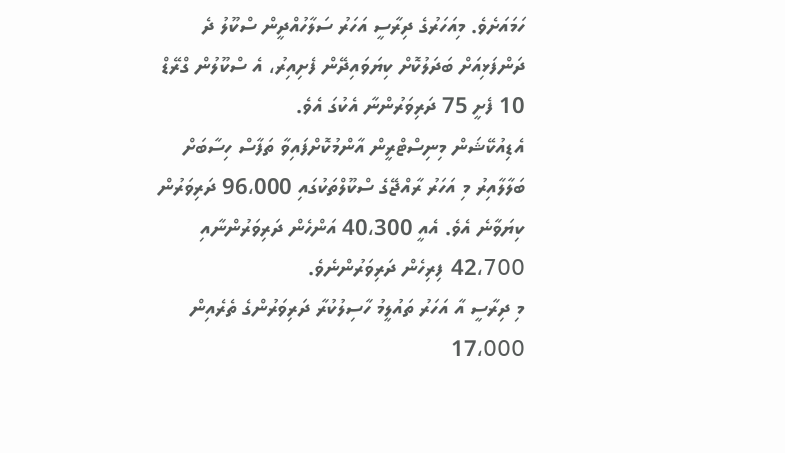ހަމައަށެވެ. މިއަހަރުގެ ދިރާސީ އަހަރު ސަލާހުއްދީން ސްކޫލު ދެ ދަންފަޅިއަށް ބަދަލުކޮށް ކިޔަވައިދޭން ފެށިއިރު، އެ ސްކޫލުން ގްރޭޑް 10 ފެށީ 75 ދަރިވަރުންނާ އެކުގަ އެވެ.
އެޑިއުކޭޝަން މިނިސްޓްރީން އާންމުކޮށްފައިވާ ތަފާސް ހިސާބަށް ބަލާލާއިރު މި އަހަރު ރާއްޖޭގެ ސްކޫލްތަކުގައި 96،000 ދަރިވަރުން ކިޔަވާނެ އެވެ. އެއީ 40،300 އަންހެން ދަރިވަރުންނާއި 42،700 ފިރިހެން ދަރިވަރުންނެވެ.
މި ދިރާސީ އާ އަހަރު ތައުލީމު ހާސިލުކުރާ ދަރިވަރުންގެ ތެރެއިން 17،000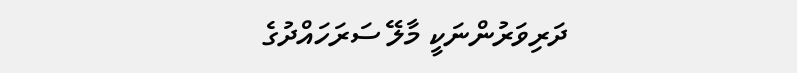ދަރިވަރުންނަކީ މާލޭ ސަރަހައްދުގެ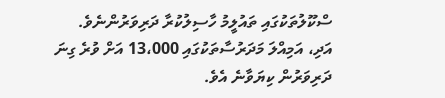ސްކޫލުތަކުގައި ތައުލީމު ހާސިލުކުރާ ދަރިވަރުންނެވެ. އަދި، އަމިއްލަ މަދަރުސާތަކުގައި 13،000 އަށް ވުރެ ގިނަ ދަރިވަރުން ކިޔަވާނެ އެވެ.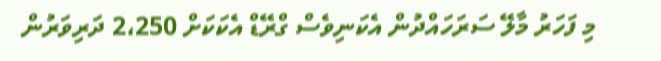މި ފަހަރު މާލޭ ސަރަހައްދުން އެކަނިވެސް ގްރޭޑް އެކަކަށް 2،250 ދަރިވަރުން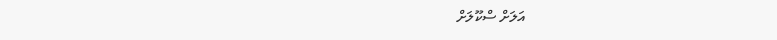އަލަށް ސްކޫލަށް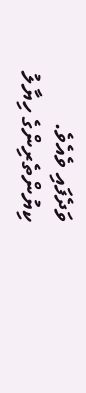ވަދެފައި ވެއެވެ.
ކިޔުންތެރިންގެ ހިޔާލު